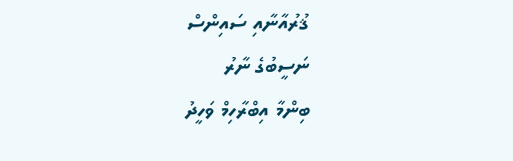ޤުރުއާނާއި ސައިންސް
ނަސީބުގެ ނާރު
ބިންމާ އިބްރާހިމް ވަހީދު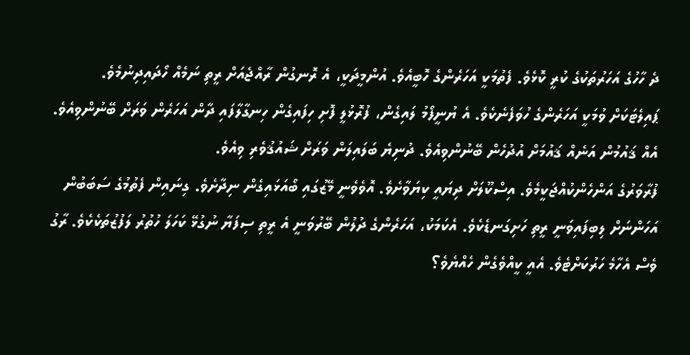ދެ ހާހުގެ އަހަރުތަކުގެ ކުރީ ކޮޅެވެ. ފެތުމަކީ އަހަރެންގެ ހޮބީއެވެ. އުންމީދަކީ، އެ ރޮނގުން ރާއްޖެއަށް ރީތި ނަމެއް ހޯދައިދިނުމެވެ. ޕައިލެޓަކަށް ވުމަކީ އަހަރެންގެ ހުވަފެނެކެވެ. އެ ޔުނީފޯމު ލައިގެން، ފުރޮޅުލީ ފޮށި ހިފައިގެން ހިނގާލާފައި ދާން އަހަރެން ވަރަށް ބޭނުންވިއެވެ. އެއް ޤައުމުން އަނެއް ޤައުމަށް އުދުހެން ބޭނުންވިއެވެ. ދުނިޔެ ބަލައިލަން ވަރަށް ޝައުޤުވެރި ވިއެވެ.
ފުރާވަރުގެ އަންހެންކުއްޖަކީމެވެ. އިސްކޫލަށް ދިޔައީ ކިޔަވާށެވެ. އޮވެވެނީ މޭޒުގައި ބޯއަޅައިގެން ނިދާށެވެ. ގިނައިން ފެތުމުގެ ސަބަބުން އަހަންނަށް ލިބިފައިވަނީ ރީތި ހަށިގަނޑެކެވެ. އެކަމަކު، އަހަރެންގެ ދުލުން ބޭރުވަނީ އެ ރީތި ސިފަޔާ ނުގުޅޭ ކަހަލަ ހުތުރު ލަފުޒުތަކެކެވެ. ރާގު ވެސް އެހާމެ ހަރުކަށްޓެވެ. އެއީ ކީއްވެގެން ހެއްޔެވެ؟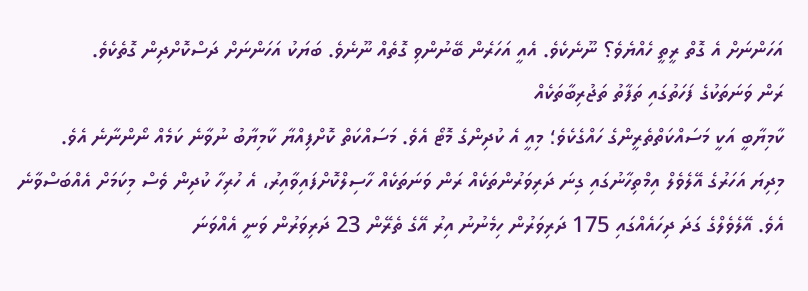އަހަންނަށް އެ ގޮތް ރީތީ ހެއްޔެވެ؟ ނޫނެކެވެ. އެއީ އަހަރެން ބޭނުންވި ގޮތެއް ނޫނެވެ. ބަޔަކު އަހަންނަށް ދަސްކޮށްދިން ގޮތެކެވެ.
ރަން ވަނަތަކުގެ ފަހަތުގައި ތަފާތު ތަޖުރިބާތަކެއް
ކާމިޔާބީ އަކީ މަސައްކަތްތެރީންގެ ހައްގެކެވެ؛ މިއީ އެ ކުދިންގެ މޮޓޯ އެވެ. މަސައްކަތް ކޮށްފިއްޔާ ކާމިޔާބު ނުވާނެ ކަމެއް ނޯންނާނެ އެވެ.
މިދިޔަ އަހަރުގެ އޭލެވެލް އިމްތިހާނުގައި ގިނަ ދަރިވަރުންތަކެއް ރަން ވަނަތަކެއް ހާސިލްކޮށްފައިވާއިރު، އެ ހުރިހާ ކުދިން ވެސް މިކަމަށް އެއްބަސްވާނެ އެވެ. އޭލެވެލްގެ ގަދަ ދިހައެއްގައި 175 ދަރިވަރުން ހިމެނުނު އިރު އޭގެ ތެރޭން 23 ދަރިވަރުން ވަނީ އެއްވަނަ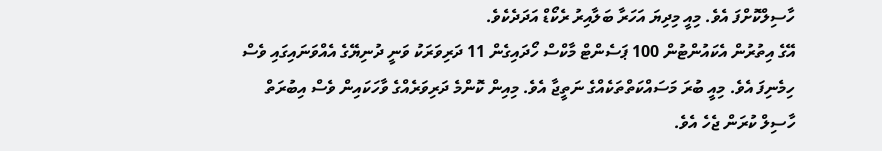ހާސިލްކޮށްފަ އެވެ. މިއީ މިދިޔަ އަހަރާ ބަލާއިރު ރެކޯޑް އަދަދެކެވެ.
އޭގެ އިތުރުން އެކައުންޓުން 100 ޕަސެންޓް މާކްސް ހޯދައިގެން 11 ދަރިވަރަކު ވަނީ ދުނިޔޭގެ އެއްވަނައިގައި ވެސް ހިމެނިފަ އެވެ. މިއީ ބުރަ މަސައްކަތްތަކެއްގެ ނަތީޖާ އެވެ. މިއިން ކޮންމެ ދަރިވަރެއްގެ ވާހަކައިން ވެސް އިބުރަތް ހާސިލް ކުރަން ޖެހެ އެވެ.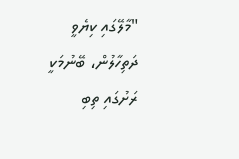"މާލޭގައި ކިޔެވީ ދަތިހާލުން، ބޭނުމަކީ ރަށުގައި ތިބި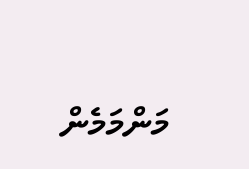މަންމަމެން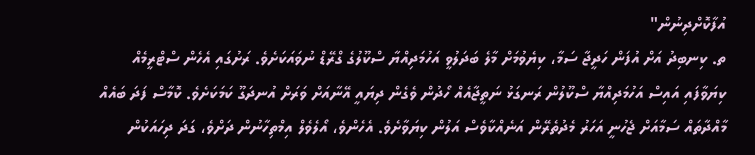އުފާކޮށްދިނުން"
ތ. ކިނބިދު އަށް އުފަން ހަދީޖާ ސަމާ، ކިޔެވުމަށް މާލެ ބަދަލުވީ އަހުމަދިއްޔާ ސްކޫލުގެ ގްރޭޑް ނުވައަކަށެވެ. ރަށުގައި އެހެން ސްޓްރީމެއް ކިޔަވާފައި އައިސް އަހުމަދިއްޔާ ސްކޫލުން ރަނގަޅު ނަތީޖާއެއް ހޯދުން ވެގެން ދިޔައީ އޭނާއަށް ވަރަށް އުނދަގޫ ކަމަކަށެވެ. ކޮމާސް ފަދަ ބައެއް މާއްދާތައް ސަމާއަށް ޖެހުނީ އަހަރު މެދުތެރޭން އަނެއްކާވެސް އަލުން ކިޔަވާށެވެ. އެހެންވެ، އޯލެވެލް އިމްތިހާނުން ދަށްވެ، ގަދަ ދިހައަކުން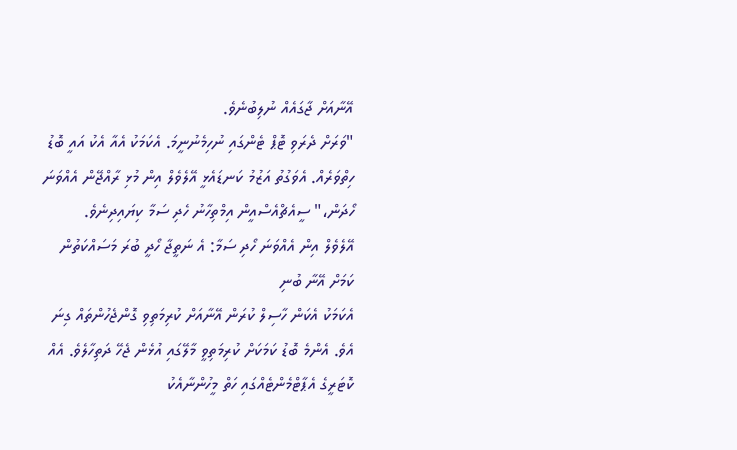އޭނާއަށް ޖާގައެއް ނުލިބުނެވެ.
"ވަރަށް ދެރަވި ޓޮޕް ޓެންގައި ނުހިމެނުނީމަ. އެކަމަކު އެއާ އެކު އައީ ބޮޑު ހިތްވަރެއް. އެވަގުތު އަޒުމު ކަނޑައެޅީ އޭލެވެލް އިން މުޅި ރާއްޖޭން އެއްވަނަ ހޯދަން،" ސީއެޗްއެސްއީން އިމްތިހާނު ހެދި ސަމާ ކިޔައިދިނެވެ.
އޭލެވެލް އިން އެއްވަނަ ހޯދި ސަމާ: އެ ނަތީޖާ ހޯދީ ބުރަ މަސައްކަތުން ކަމަށް އޭނާ ބުނި
އެކަމަކު އެކަން ހާސިލް ކުރަން އޭނާއަށް ކުރިމަތިވި ގޮންޖެހުންތައް ގިނަ އެވެ. އެންމެ ބޮޑު ކަމަކަށް ކުރިމަތިވީ މާލޭގައި އުޅެން ޖެހޭ ދަތިހާލެވެ. އެއް ކޮޓަރީގެ އެޕާޓްމެންޓެއްގައި ހަތް މީހުންނާއެކު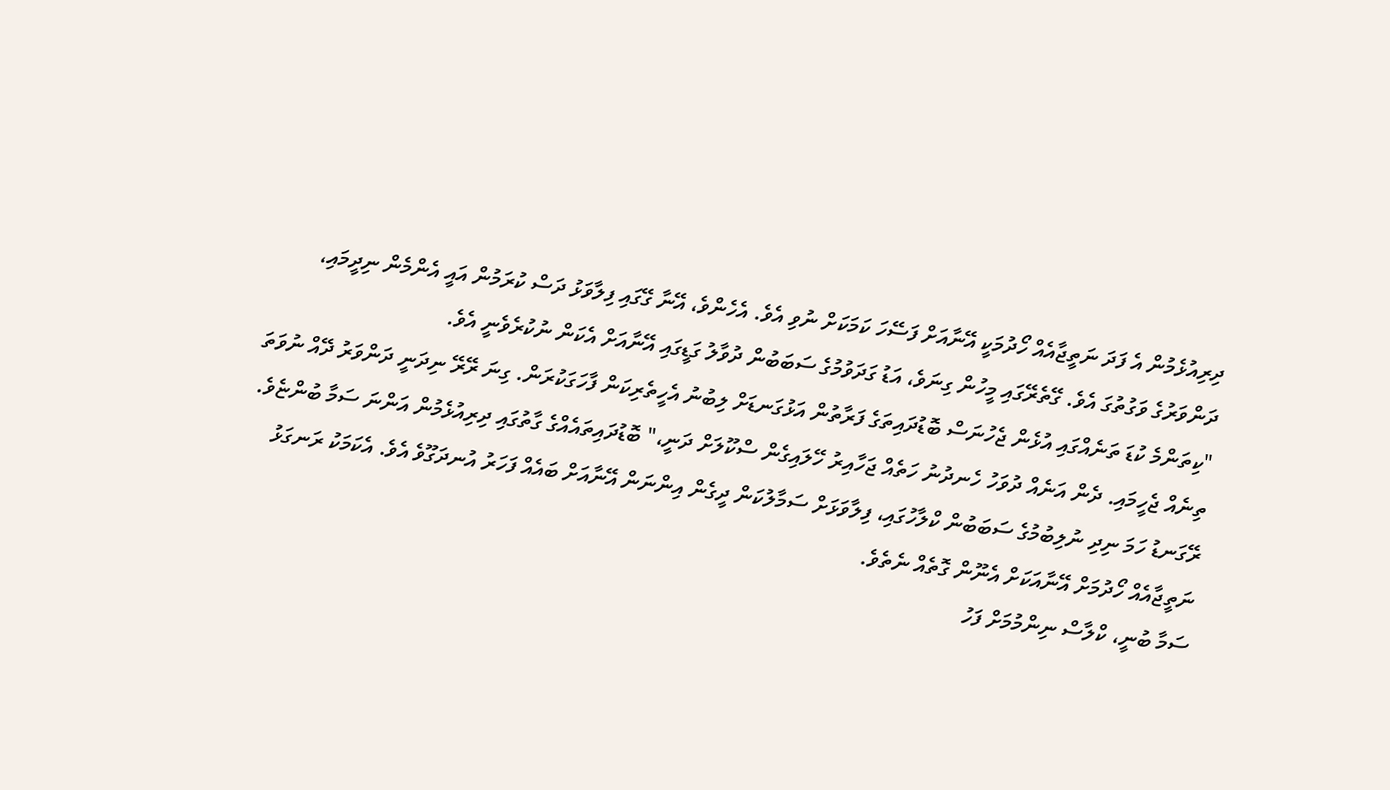ދިރިއުޅެމުން އެ ފަދަ ނަތީޖާއެއް ހޯދުމަކީ އޭނާއަށް ފަސޭހަ ކަމަކަށް ނުވި އެވެ. އެހެންވެ، އޭނާ ގޭގައި ފިލާވަޅު ދަސް ކުރަމުން އައީ އެންމެން ނިދީމައި، ދަންވަރުގެ ވަގުތުގަ އެވެ. ގޭތެރޭގައި މީހުން ގިނަވެ، އަޑު ގަދަވުމުގެ ސަބަބުން ދުވާލު ގަޑީގައި އޭނާއަށް އެކަން ނުކުރެވެނީ އެވެ.
"ކިތަންމެ ކުޑަ ތަނެއްގައި އުޅެން ޖެހުނަސް ބޮޑުދައިތަގެ ފަރާތުން އަޅުގަނޑަށް ލިބުނު އެހީތެރިކަން ފާހަގަކުރަން. ގިނަ ރޭރޭ ނިދަނީ ދަންވަރު ދޭއް ނުވަތަ ތިނެއް ޖެހީމައި. ދެން އަނެއް ދުވަހު ހެނދުނު ހަތެއް ޖަހާއިރު ހޭލައިގެން ސްކޫލަށް ދަނީ،" ބޮޑުދައިތައެއްގެ ގާތުގައި ދިރިއުޅެމުން އަންނަ ސަމާ ބުންޏެވެ.
ރޭގަނޑު ހަމަ ނިދި ނުލިބުމުގެ ސަބަބުން ކްލާހުގައި، ފިލާވަޅަށް ސަމާލުކަން ދީގެން އިންނަން އޭނާއަށް ބައެއް ފަހަރު އުނދަގޫވެ އެވެ. އެކަމަކު ރަނގަޅު ނަތީޖާއެއް ހޯދުމަށް އޭނާއަކަށް އެނޫން ގޮތެއް ނެތެވެ.
ސަމާ ބުނީ، ކްލާސް ނިންމުމަށް ފަހު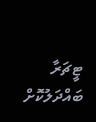ޓީޗަރާ ބައްދަލުކޮށް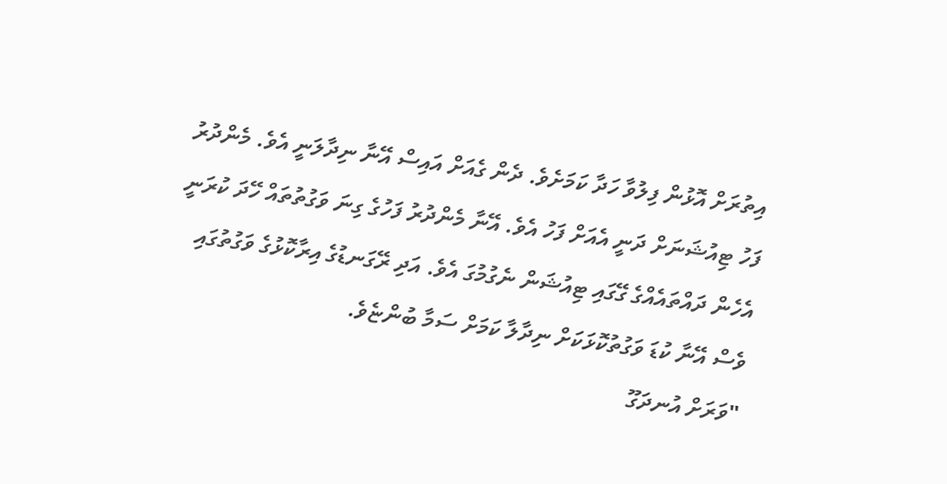އިތުރަށް އޮޅުން ފިލުވާ ހަދާ ކަމަށެވެ. ދެން ގެއަށް އައިސް އޭނާ ނިދާލަނީ އެވެ. މެންދުރު ފަހު ޓިއުޝަނަށް ދަނީ އެއަށް ފަހު އެވެ. އޭނާ މެންދުރު ފަހުގެ ގިނަ ވަގުތުތައް ހޭދަ ކުރަނީ އެހެން ދައްތައެއްގެ ގޭގައި ޓިއުޝަން ނެގުމުގަ އެވެ. އަދި ރޭގަނޑުގެ އިރާކޮޅުގެ ވަގުތުގައި ވެސް އޭނާ ކުޑަ ވަގުތުކޮޅަކަށް ނިދާލާ ކަމަށް ސަމާ ބުންޏެވެ.
"ވަރަށް އުނދަގޫ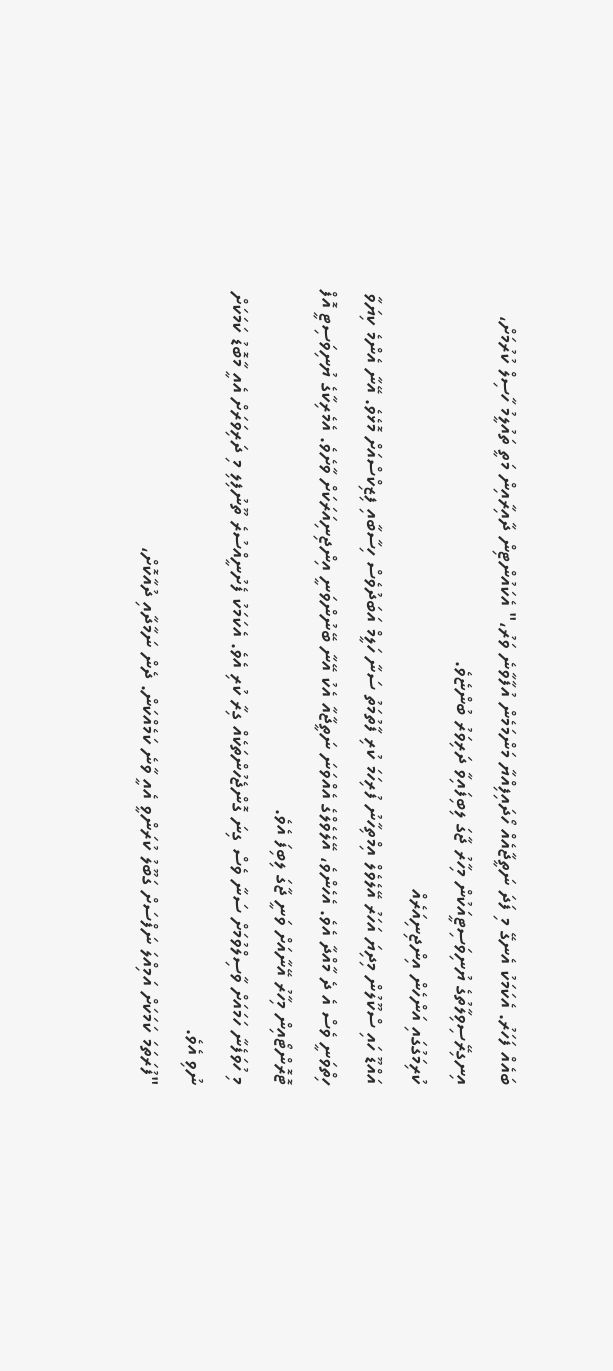ބައެއް ފަހަރު. އެކަމަކު އެނގޭ މި ފަދަ ނަތީޖާއެއް ހޯދައިފިއްޔާ މަންމަމެން އުފާވާނެ ވަރު،" އެކައުންޓިން ދާއިރާއިން މަތީ ތައުލީމު ހާސިލް ކުރުމަށް، އިނގިރޭސިވިލާތުގެ ޔުނިވަސިޓީއަކުން މިހާރު ޖާގަ ލިބިފައިވާ ދަރިވަރު ބުންޏެވެ.
ކުރިމަގުގައި އަންހެން އިންޖިނިއަރެއް
އައްޑޫ ހައި ސްކޫލުން މިދިޔަ އަހަރު އޭލެވެލް އިމްތިހާނު ފުރިހަމަ ކުރި ފާތުމަތު ސަނާ ހަލީމް އަބަދުވެސް ހިސާބާއި ފިޒިކްސްއަށް މޮޅެވެ. އޭނާ އެންމެ ކިޔަވާ ހިތްވަނީ ވެސް އެ ދެ މާއްދާ އެވެ. އެހެންވެ، އޭލެވެލްގެ އެއްވަނަ ނަތީޖާއާ އެކު އޭނާ ބޭނުންވަނީ އިންޖިނިއަރަކަށް ވާށެވެ. އެމެރިކާގެ ޔުނިވަސިޓީ އޮފް ޓޮރޮންޓޯއިން މިހާރު އޭނާއަށް ވަނީ ޖާގަ ލިބިފަ އެވެ.
މި ހުވަފެނާ ހަމައަށް ވާސިލްވުމަށް ސަނާ ވެސް ގިނަ ގޮންޖެހުންތަކެއް ގިރާ ކުރި އެވެ. އެކަމަކު ފެށުނީއްސުރެ ތޫނުފިލި މި ދަރިވަރަށް އެއީ މާބޮޑު ކަމަކަށް ނުވި އެވެ.
"ފުރަތަމަ ކަމަކަށް އަމިއްލަ ނަފްސަށް ގަބޫލު ކުރަންވީ އެއީ ވާނެ ކަމެއްކަން. ދެން ނަމާދާއި ދުއާކޮށް،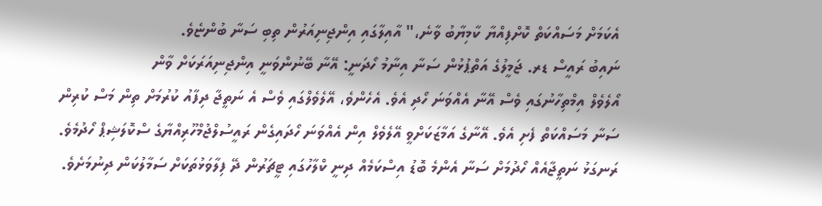އެކަމަށް މަސައްކަތް ކޮށްފިއްޔާ ކާމިޔާބު ވާނެ،" އާއިލާގައި އިންޖިނިއަރުން ތިބި ސަނާ ބުންޏެވެ.
ނައިބު ރައީސް ޑރ. ޖަމީލުގެ އަތްޕުޅުން ސަނާ އިނާމު ހޯދަނީ: އޭނާ ބޭނުންވަނީ އިންޖިނިއަރަކަށް ވާން
އޯލެވެލް އިމްތިހާނުގައި ވެސް އޭނާ އެއްވަނަ ހޯދި އެވެ. އެހެންވެ، އޭލެވެލްގައި ވެސް އެ ނަތީޖާ ދިފާއު ކުރުމަށް ތިން މަސް ކުރިން ސަނާ މަސައްކަތް ފެށި އެވެ. އޭނާގެ އަމާޒަކަށްވީ އޭލެވެލް އިން އެއްވަނަ ހޯދައިގެން ރައީސުލްޖުމްހޫރިއްޔާގެ ސްކޮލަޝިޕް ހޯދުމެވެ.
ރަނގަޅު ނަތީޖާއެއް ހޯދުމަށް ސަނާ އެންމެ ބޮޑު އިސްކަމެއް ދިނީ ކްލާހުގައި ޓީޗަރުން ދޭ ފިލާވަޅުތަކަށް ސަމާލުކަން ދިނުމަށެވެ.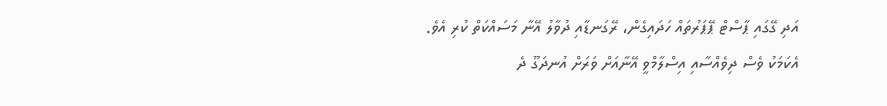އަދި ގޭގައި ޕާސްޓް ޕޭޕަރުތައް ހަދައިގެން، ރޭގަނޑާއި ދުވާލު އޭނާ މަސައްކަތް ކުރި އެވެ. އެކަމަކު ވެސް ދިވެއްސާއި އިސްލާމްވީ އޭނާއަށް ވަރަށް އުނދަގޫ ދެ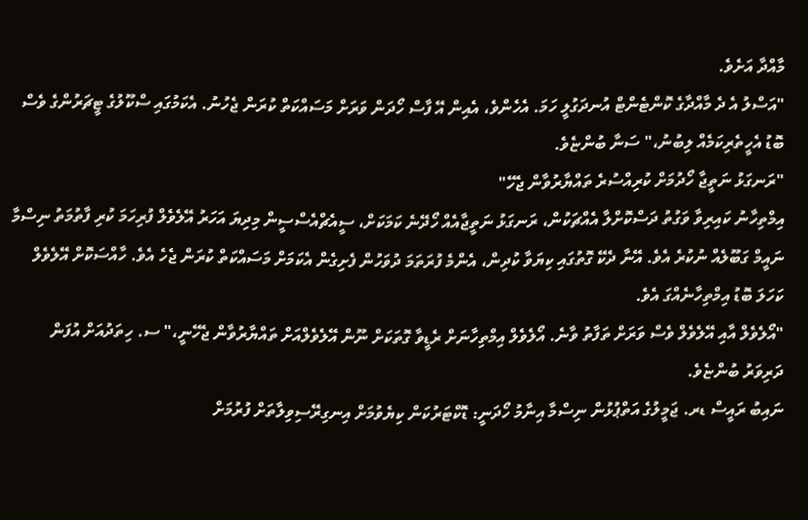މާއްދާ އަށެވެ.
"އަސްލު އެ ދެ މާއްދާގެ ކޮންޓެންޓް އުނދަގުލީ ހަމަ. އެހެންވެ، އެއިން އޭ ފާސް ހޯދަން ވަރަށް މަސައްކަތް ކުރަން ޖެހުނު. އެކަމުގައި ސްކޫލުގެ ޓީޗަރުންގެ ވެސް ބޮޑު އެހީތެރިކަމެއް ލިބުނު،" ސަނާ ބުންޏެވެ.
"ރަނގަޅު ނަތީޖާ ހޯދުމަށް ކުރިއްސުރެ ތައްޔާރުވާން ޖެހޭ"
އިމްތިހާނު ކައިރިވާ ވަގުތު ދަސްކޮށްލާ އެއްޗަކުން، ރަނގަޅު ނަތީޖާއެއް ހޯދޭނެ ކަމަކަށް، ސީއެޗްއެސްސީން މިދިޔަ އަހަރު އޭލެވެލް ފުރިހަމަ ކުރި ފާތުމަތު ނިސްމާ ނައީމް ގަބޫލެއް ނުކުރެ އެވެ. އޭނާ ދެކޭ ގޮތުގައި ކިޔަވާ ކުދިން، އެންމެ ފުރަތަމަ ދުވަހުން ފެށިގެން އެކަމަށް މަސައްކަތް ކުރަން ޖެހެ އެވެ. ހާއްސަކޮށް އޭލެވެލް ކަހަލަ ބޮޑު އިމްތިހާނެއްގަ އެވެ.
"އޯލެވެލް އާއި އޭލެވެލް ވެސް ވަރަށް ތަފާތު ވާނެ. އޯލެވެލް އިމްތިހާނަށް ރެޑީވާ ގޮތަކަށް ނޫން އޭލެވެލްއަށް ތައްޔާރުވާން ޖެހޭނީ،" ސ. ހިތަދުއަށް އުފަން ދަރިވަރު ބުންޏެވެ.
ނައިބު ރައީސް ޑރ. ޖަމީލުގެ އަތްޕުޅުން ނިސްމާ އިނާމު ހޯދަނީ: ޑޮކްޓަރުކަން ކިޔެވުމަށް އިނގިރޭސިވިލާތަށް ފުރުމަށް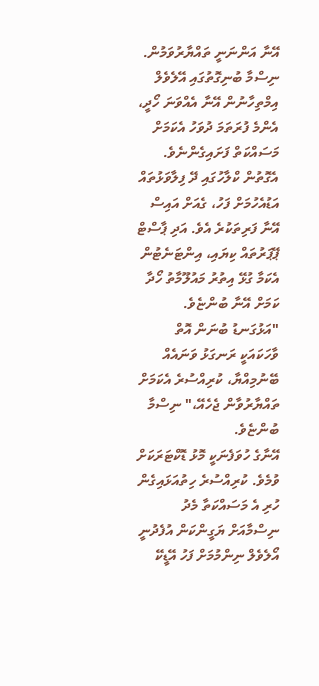އޭނާ އަންނަނީ ތައްޔާރުވަމުން.
ނިސްމާ ބުނިގޮތުގައި އޭލެވެލް އިމްތިހާނުން އޭނާ އެއްވަނަ ހޯދީ، އެންމެ ފުރަތަމަ ދުވަހު އެކަމަށް މަސައްކަތް ފަށައިގެންނެވެ. އެގޮތުން ކްލާހުގައި ދޭ ފިލާވަޅުތައް އަޑުއެހުމަށް ފަހު، ގެއަށް އައިސް އޭނާ ފަރިތަކުރެ އެވެ. އަދި ޕާސްޓް ޕޭޕަރުތައް ކިޔައި، އިންޓަނެޓުން އެކަމާ ގުޅޭ އިތުރު މައުލޫމާތު ހޯދާ ކަމަށް އޭނާ ބުންޏެވެ.
"އަޅުގަނޑު ބުނަން އޮތް ވާހަކައަކީ ރަނގަޅު ވަނައެއް ބޭނުމިއްޔާ، ކުރިއްސުރެ އެކަމަށް ތައްޔާރުވާން ޖެހެއޭ،" ނިސްމާ ބުންޏެވެ.
އޭނާގެ ހުވަފެނަކީ މޮޅު ޑޮކްޓަރަކަށް ވުމެވެ. ކުރިއްސުރެ ހިތުއަޅައިގެން ހުރި އެ މަސައްކަތާ މެދު ނިސްމާއަށް ޔަގީންކަން އުފެދުނީ އޯލެވެލް ނިންމުމަށް ފަހު އޭޑީކޭ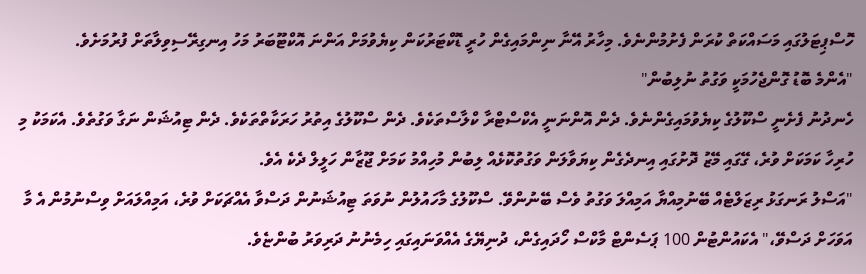ހޮސްޕިޓަލުގައި މަސައްކަތް ކުރަން ފެށުމުންނެވެ. މިހާރު އޭނާ ނިންމައިގެން ހުރީ ޑޮކްޓަރުކަން ކިޔެވުމަށް އަންނަ އޮކްޓޫބަރު މަހު އިނގިރޭސިވިލާތަށް ފުރުމަށެވެ.
"އެންމެ ބޮޑު ގޮންޖެހުމަކީ ވަގުތު ނުލިބުން"
ހެނދުނު ފެށެނީ ސްކޫލުގެ ކިޔެވުމައިގެންނެވެ. ދެން އޮންނަނީ އެކްސްޓްރާ ކްލާސްތަކެވެ. ދެން ސްކޫލުގެ އިތުރު ހަރަކާތްތަކެވެ. ދެން ޓިއުޝަން ނަގާ ވަގުތެވެ. އެކަމަކު މި ހުރިހާ ކަމަކަށް ވުރެ، ގޭގައި މޭޒު ދޮށުގައި އިނދެގެން ކިޔަވާލަން ވަގުތުކޮޅެއް ލިބުން މުހިއްމު ކަމަށް ޖޫޒާން ހަލީލް ދެކެ އެވެ.
"އަސްލު ރަނގަޅު ރިޒަލްޓެއް ބޭނުމިއްޔާ އަމިއްލަ ވަގުތު ވެސް ބޭނުންވޭ. ސްކޫލުގެ މާހައުލުން ނުވަތަ ޓިއުޝަނުން ދަސްވާ އެއްޗަކަށް ވުރެ، އަމިއްލައަށް ވިސްނުމުން އެ މާ އަވަހަށް ދަސްވޭ،" އެކައުންޓުން 100 ޕަސެންޓް މާކްސް ހޯދައިގެން، ދުނިޔޭގެ އެއްވަނައިގައި ހިމެނުނު ދަރިވަރު ބުންޏެވެ.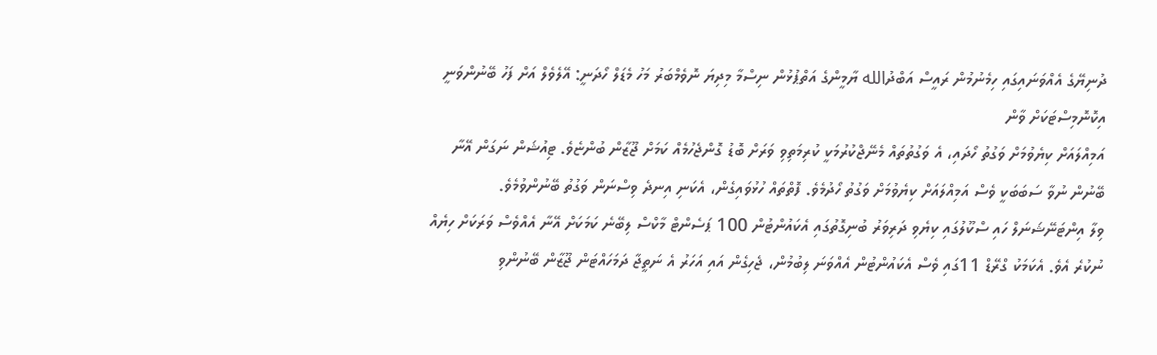ދުނިޔޭގެ އެއްވަނައިގައި ހިމެނުމުން ރައީސް އަބްދުالله ޔާމީންގެ އަތްޕުޅުން ނިސްމާ މިދިޔަ ނޮވެމްބަރު މަހު މެޑަލް ހޯދަނީ: އޭލެވެލް އަށް ފަހު ބޭނުންވަނީ އިކޮނޮމިސްޓަކަށް ވާން
އަމިއްލައަށް ކިޔެވުމަށް ވަގުތު ހޯދައި، އެ ވަގުތުތައް މެނޭޖްކުރުމަކީ ކުރިމަތިވި ވަރަށް ބޮޑު ގޮންޖެހުމެއް ކަމަށް ޖޫޒާން ބުންޏެވެ. ޓިއުޝަން ނަގަން އޭނާ ބޭނުން ނުވާ ސަބަބަކީ ވެސް އަމިއްލައަށް ކިޔެވުމަށް ވަގުތު ހޯދުމެވެ. ފޮތްތައް ހުޅުވައިގެން، އެކަނި އިނދެ ވިސްނަން ވަގުތު ބޭނުންވުމެވެ.
ވިލާ އިންޓަނޭޝަނަލް ހައި ސްކޫލުގައި ކިޔެވި ދަރިވަރު ބުނިގޮތުގައި އެކައުންޓުން 100 ޕަސެންޓް މާކްސް ލިބޭނެ ކަމަކަށް އޭނާ އެއްވެސް ވަރަކަށް ހިޔެއް ނުކުރެ އެވެ. އެކަމަކު ގްރޭޑް 11ގައި ވެސް އެކައުންޓުން އެއްވަނަ ލިބުމުން، ޖެހިގެން އައި އަހަރު އެ ނަތީޖާ ދަމަހައްޓަން ޖޫޒާން ބޭނުންވި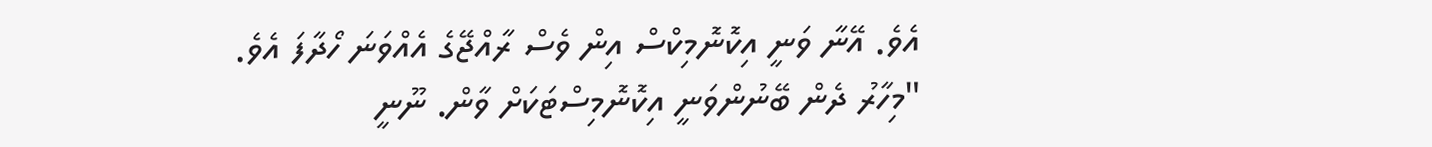އެވެ. އޭނާ ވަނީ އިކޮނޮމިކްސް އިން ވެސް ރާއްޖޭގެ އެއްވަނަ ހޯދާފަ އެވެ.
"މިހާރު ދެން ބޭނުންވަނީ އިކޮނޮމިސްޓަކަށް ވާން. ނޫނީ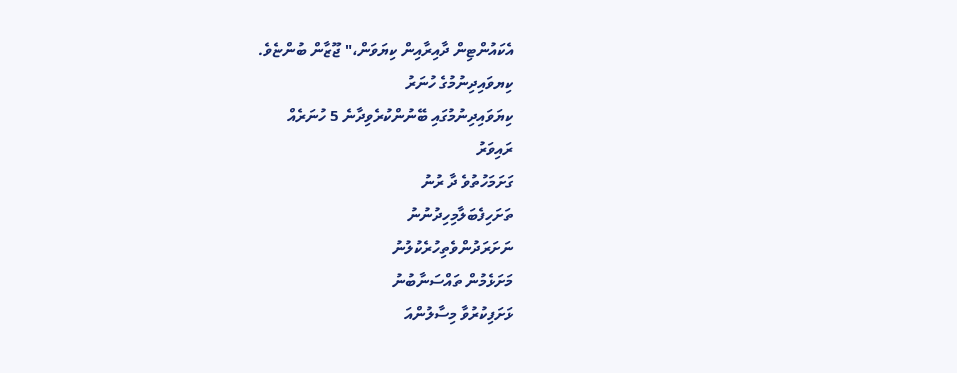އެކައުންޓިން ދާއިރާއިން ކިޔަވަން،" ޖޫޒާން ބުންޏެވެ.
ކިޔވައިދިނުމުގެ ހުނަރު
ކިޔަވައިދިނުމުގައި ބޭނުންކުރެވިދާނެ 5 ހުނަރެއް
ރައިވަރު
ގަށަމަހުތުވެ ދާ ރުނު
ތަށަހިފެބަލާމިހިދުނުނު
ނަށަރަދުންވެތިހުރެކުލުނު
މަށަޅެމުން ތައްސަނާބުނު
ޅަށަފިކުރުވާ މިސާލުންއަ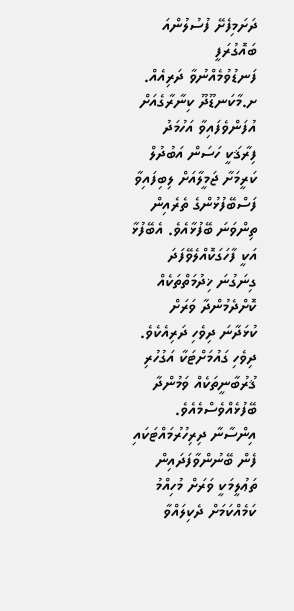ދަށަމިފެށޭ ފުސުލުންއަ
ބައޮގުރަފީ
ފަނޑުވުމެއްނުވާ ދަރިއެއް.
ށ.މާކަނޑޫދޫ ކިނާރާގެއަށް އުފަންވެފައިވާ އަހުމަދު ފިރާޤަކީ ހަސަން އަބުދުލް ކަރީމަށާ ޖަމީލާއަށް ލިބިފައިވާ ފަސްބޭފުޅުންގެ ތެރެއިން ތިންވަނަ ބޭފުޅާއެވެ. އެބޭފުޅާ އަކީ ފާހަގަކޮއްލެވޭފަދަ ގިނަގުނަ ޚިދުމަތްތަކެއް ކޮށްދެމުންދާ ވަރަށް ކުޅަދާނަ ދިވެހި ދަރިއެކެވެ. ދިވެހި ގައުމަށްޓަކާ އަގުހުރި ޤުރުބާނީތަކެއް ވަމުންދާ ބޭފުޅެއްވެސްމެއެވެ.
އިންސާނާ ދިރިހުރުމައްޓަކައި ފެން ބޭނުންވާފަދައިން ތަޢުލީމަކީ ވަރަށް މުހިއްމު ކަމެއްކަމަށް ދެކިލައްވާ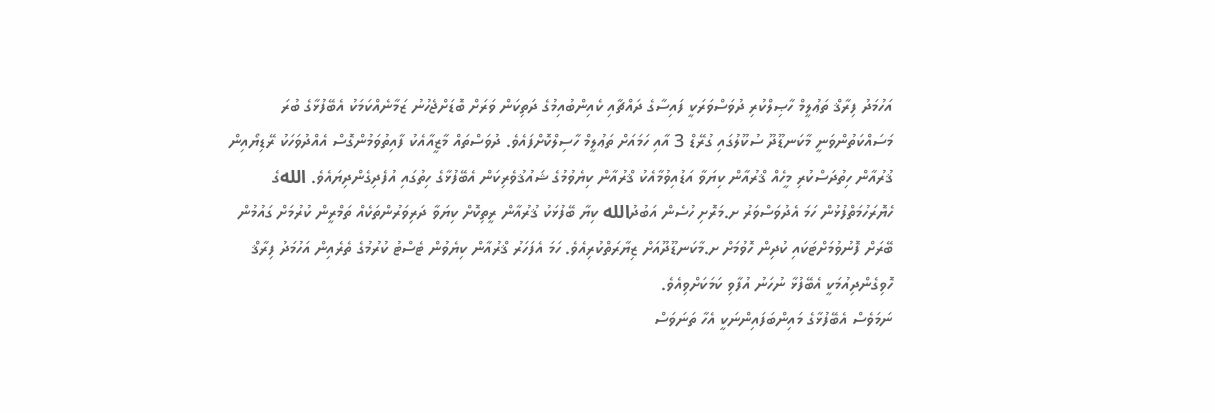އަހުމަދު ފިރާޤް ތަޢުލީމް ހާޞިލްކުރި ދުވަސްވަރަކީ ފައިސާގެ ދައްޗާއި ކެއިންބުއިމުގެ ދަތިކަން ވަރަށް ބޮޑަށްޖެހުނު ޒަމާނެއްކަމަކު އެބޭފުޅާގެ ބުރަ މަސައްކަތުންވަނީ މާކަނޑޫދޫ ސުކޫލުގައި ގުރޭޑް 3 އާއި ހަމައަށް ތަޢުލީމް ހާސިލްކޮށްފައެވެ. ދުވަސްތައް މާޒީއާއެކު ފާއިތުވަމުންގޮސް އެއްދުވަހަކު ރޭޑިޔޯއިން ޤުރުއާން ހިތުދަސްކުރި މީހެއް ޤްރުއާން ކިޔަވާ އަޑުއިވުމާއެކު ޤްރުއާން ކިޔެވުމުގެ ޝައުޤުވެރިކަން އެބޭފުޅާގެ ހިތުގައި އުފެދިގެންދިޔައެވެ. اللهގެ ހެޔޮރަހުމަތްފުޅުން ހަމަ އެދުވަސްވަރު ށ.މަރޮށި ހުސެން އަބުދުالله ކިޔާ ބޭފުޅަކު ޤުރުއާން ރީތިކޮށް ކިޔަވާ ދަރިވަރުންތަކެއް ތަމްރީން ކުރުމަށް ގައުމުން ބޭރަށް ފޮނުވުމަށްޓަކައި ކުދިން ހޮވުމަށް ށ.މާކަނޑޫދޫއަށް ޒިޔާރަތްކުރިއެވެ. ހަމަ އެފަހަރު ޤްރުއާން ކިޔެވުން ޓެސްޓު ކުރުމުގެ ތެރެއިން އަހުމަދު ފިރާޤް ހޮވިގެންދިއުމަކީ އެބޭފުޅާ ނުހަނު އުފާވި ކަމަކަށްވިއެވެ.
ނަމަވެސް އެބޭފުޅާގެ މައިންބަފައިންނަކީ އެހާ ތަނަވަސް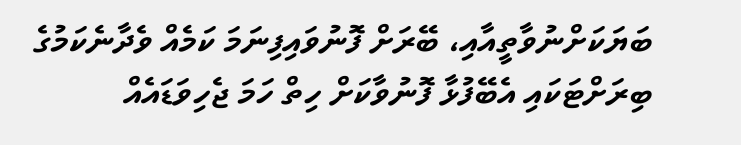ބަޔަކަށްނުވާތީއާއި، ބޭރަށް ފޮނުވައިފިނަމަ ކަމެއް ވެދާނެކަމުގެ ބިރަށްޓަކައި އެބޭފުޅާ ފޮނުވާކަށް ހިތް ހަމަ ޖެހިވަޑައެއް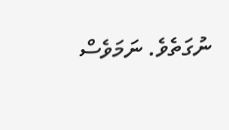ނުގަތެވެ. ނަމަވެސް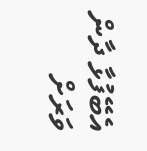އެބޭފުޅާ ދާން ވަރަށް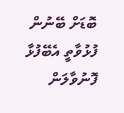ބޮޑަށް ބޭނުން ފުޅުވާތީ އެބޭފުޅާ ފޮނުވާލަން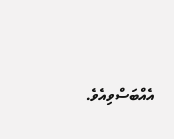އެއްބަސްވިއެވެ.